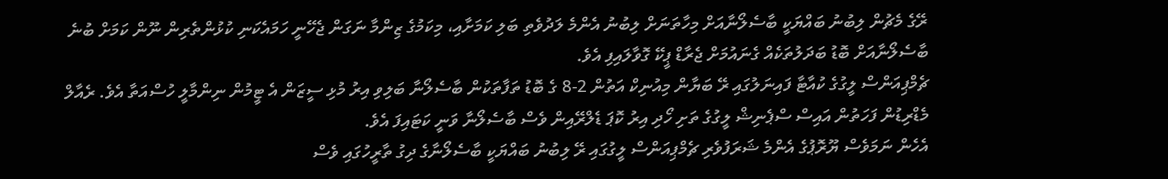ރޭގެ މެޗުން ލިބުނު ބައްޔަކީ ބާސެލޯނާއަށް މިހާތަނަށް ލިބުނު އެންމެ ލަދުވެތި ބަލި ކަމަށާއި، މިކަމުގެ ޒިންމާ ނަގަން ޖެހޭނީ ހަމައެކަނި ކުޅުންތެރިން ނޫން ކަމަށް ބުނެ ބާސެލޯނާއަށް ބޮޑު ބަދަލުތަކެއް ގެނައުމަށް ޖެރާޑް ޕީކޭ ގޮވާލައިފި އެވެ.
ޗެމްޕިއަންސް ލީގުގެ ކުއާޓާ ފައިނަލުގައި ރޭ ބަޔާން މިއުނިކް އަތުން 2-8 ގެ ބޮޑު ތަފާތަކުން ބާސެލޯނާ ބަލިވި އިރު މުޅި ސީޒަން އެ ޓީމުން ނިންމާލީ ހުސްއަތާ އެވެ. ރެއާލް މެޑްރިޑުން ފަހަތުން އައިސް ސްޕެނިޝް ލީގުގެ ތަށި ހޯދި އިރު ކޮޕަ ޑެލްރޭއިން ވެސް ބާސެލޯނާ ވަނީ ކަޓައިފަ އެވެ.
އެހެން ނަމަވެސް ޔޫރޮޕުގެ އެންމެ ޝަރަފުވެރި ޗެމްޕިއަންސް ލީގުގައި ރޭ ލިބުނު ބައްޔަކީ ބާސެލޯނާގެ ދިގު ތާރީހުގައި ވެސް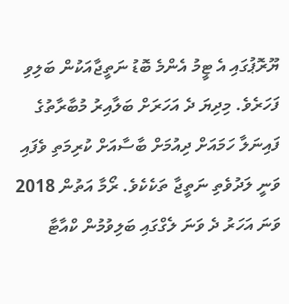ޔޫރޮޕުގައި އެ ޓީމު އެންމެ ބޮޑު ނަތީޖާއަކުން ބަލިވި ފަހަރެވެ. މިދިޔަ ދެ އަހަރަށް ބަލާއިރު މުބާރާތުގެ ފައިނަލާ ހަމައަށް ދިއުމަށް ބާސާއަށް ކުރިމަތި ވެފައި ވަނީ ލަދުވެތި ނަތީޖާ ތަކެކެވެ. ރޯމާ އަތުން 2018 ވަނަ އަހަރު ދެ ވަނަ ލެގްގައި ބަލިވުމުން ކްއާޓާ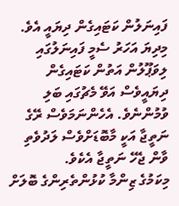ފައިނަލުން ކަޓައިގެން ދިޔައީ އެވެ. މިދިޔަ އަހަރު ސެމީ ފައިނަލުގައި ލިވަޕޫލުން އަތުން ކަޓައިގެން ދިޔައީވެސް އަވޭ މެޗުގައި ބަލި ވުމުންނެވެ. އެހެންނަމަވެސް ރޭގެ ނަތީޖާ އަކީ މާބޮޑަށްވެސް ލަދުވެތި ވާން ޖެހޭ ނަތީޖާ އެކެވެ.
މިކަމުގެ ޒިންމާ ކުޅުންތެރިންގެ ބޮލަށް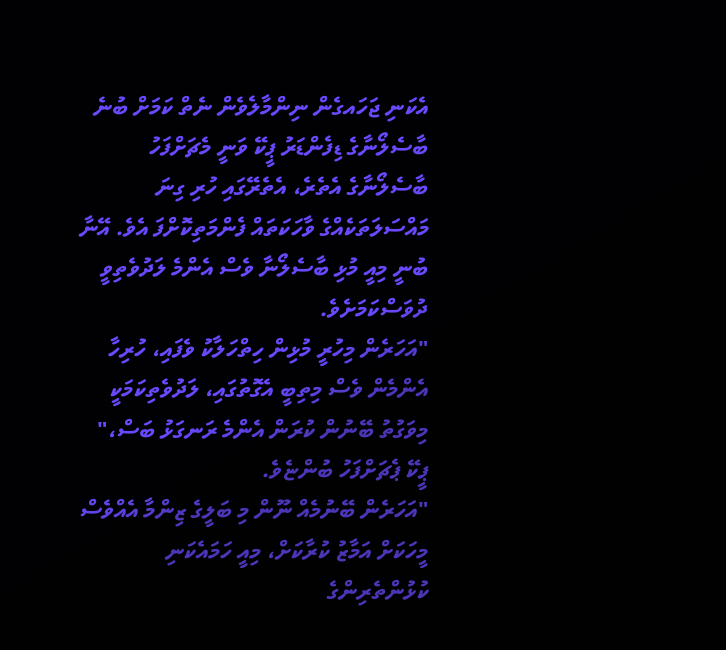އެކަނި ޖަހައގެން ނިންމާލެވެން ނެތް ކަމަށް ބުނެ ބާސެލޯނާގެ ޑިފެންޑަރު ޕީކޭ ވަނީ މެޗަށްފަހު ބާސެލޯނާގެ އެތެރެ، އެތެރޭގައި ހުރި ގިނަ މައްސަލަތަކެއްގެ ވާހަކަތައް ފެންމަތިކޮށްފަ އެވެ. އޭނާ ބުނީ މިއީ މުޅި ބާސެލޯނާ ވެސް އެންމެ ލަދުވެތިވީ ދުވަސްކަމަށެވެ.
"އަހަރެން މިހުރީ މުޅިން ހިތްހަލާކު ވެފައި، ހުރިހާ އެންމެން ވެސް މިތިބީ އެގޮތުގައި، ލަދުވެތިކަމަކީ މިވަގުތު ބޭނުން ކުރަން އެންމެ ރަނގަޅު ބަސް،" ޕީކޭ ޕެޗަށްފަހު ބުންޏެވެ.
"އަހަރެން ބޭނުމެއް ނޫން މި ބަލީގެ ޒިންމާ އެއްވެސް މީހަކަށް އަމާޒު ކުރާކަށް، މިއީ ހަމައެކަނި ކުޅުންތެރިންގެ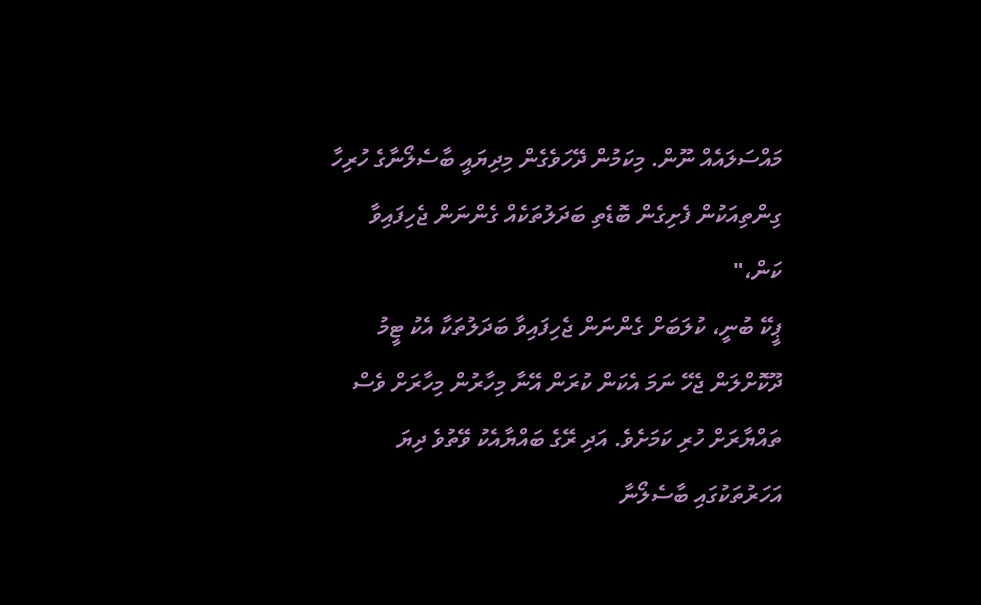މައްސަލައެއް ނޫން. މިކަމުން ދޭހަވެގެން މިދިޔައީ ބާސެލޯނާގެ ހުރިހާ ގިންތިއަކުން ފެށިގެން ބޮޑެތި ބަދަލުތަކެއް ގެންނަން ޖެހިފައިވާ ކަން،"
ޕީކޭ ބުނީ، ކުލަބަށް ގެންނަން ޖެހިފައިވާ ބަދަލުތަކާ އެކު ޓީމު ދޫކޮށްލަން ޖެހޭ ނަމަ އެކަން ކުރަން އޭނާ މިހާރުން މިހާރަށް ވެސް ތައްޔާރަށް ހުރި ކަމަށެވެ. އަދި ރޭގެ ބައްޔާއެކު ވޭތުވެ ދިޔަ އަހަރުތަކުގައި ބާސެލޯނާ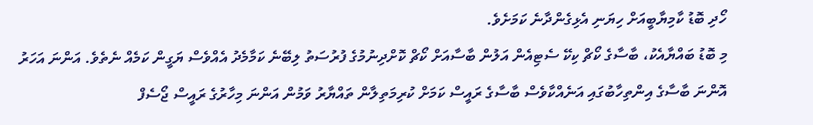ހޯދި ބޮޑު ކާމިޔާބީއަށް ހިޔަނި އެޅިގެންދާނެ ކަމަށެވެ.
މި ބޮޑު ބައްޔާއެކު، ބާސާގެ ކޯޗް ކިކޭ ސެޓިއެން އަލުން ބާސާއަށް ކޯޗް ކޮށްދިނުމުގެ ފުރުސަތު ލިބޭނެ ކަމާމެދު އެއްވެސް ޔަގީން ކަމެއް ނެތެވެ. އަންނަ އަހަރު އޮންނަ ބާސާގެ އިންތިހާބުގައި އަނެއްކާވެސް ބާސާގެ ރައީސް ކަމަށް ކުރިމަތިލާން ތައްޔާރު ވަމުން އަންނަ މިހާރުގެ ރައީސް ޖޯސެފް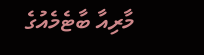މާރިއާ ބާޓެމެއުގެ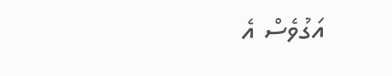އަގުވެސް އެ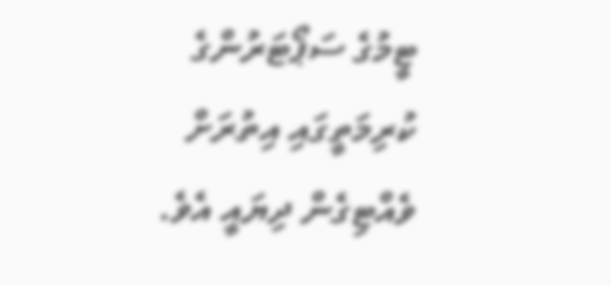ޓީމުގެ ސަޕޯޓަރުންގެ ކުރިމަތީގައި އިތުރަށް ވެއްޓިގެން ދިޔައީ އެވެ.